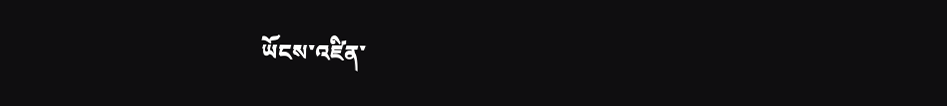ཡོངས་འཛིན་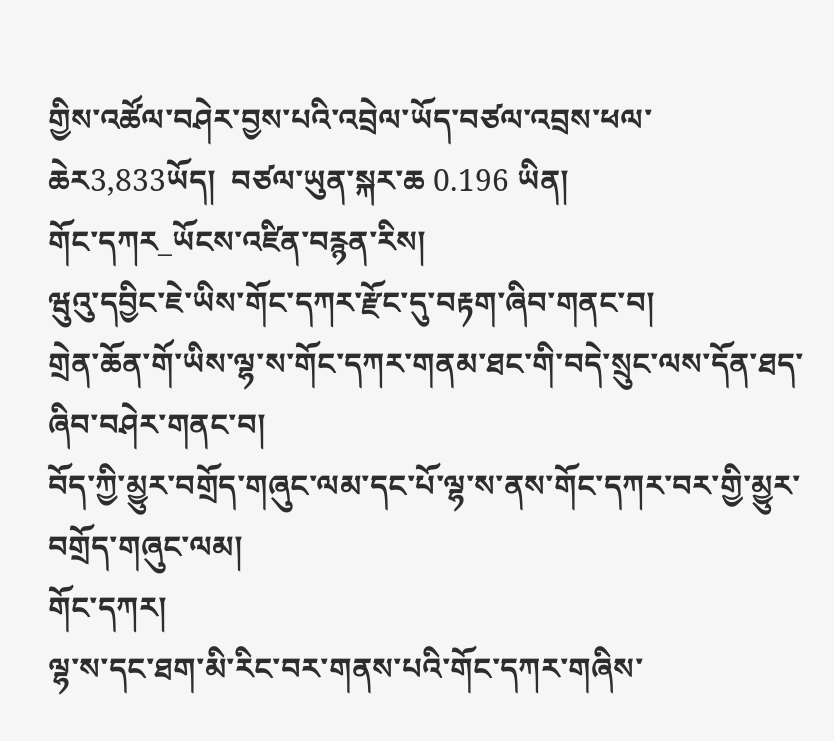གྱིས་འཚོལ་བཤེར་བྱས་པའི་འབྲེལ་ཡོད་བཙལ་འབྲས་ཕལ་ཆེར3,833ཡོད།  བཙལ་ཡུན་སྐར་ཆ 0.196 ཡིན།
གོང་དཀར_ཡོངས་འཛིན་བརྙན་རིས།
ཝུའུ་དབྱིང་ཇེ་ཡིས་གོང་དཀར་རྫོང་དུ་བརྟག་ཞིབ་གནང་བ།
གྲེན་ཆོན་གོ་ཡིས་ལྷ་ས་གོང་དཀར་གནམ་ཐང་གི་བདེ་སྲུང་ལས་དོན་ཐད་ཞིབ་བཤེར་གནང་བ།
བོད་ཀྱི་མྱུར་བགྲོད་གཞུང་ལམ་དང་པོ་ལྷ་ས་ནས་གོང་དཀར་བར་གྱི་མྱུར་བགྲོད་གཞུང་ལམ།
གོང་དཀར།
ལྷ་ས་དང་ཐག་མི་རིང་བར་གནས་པའི་གོང་དཀར་གཞིས་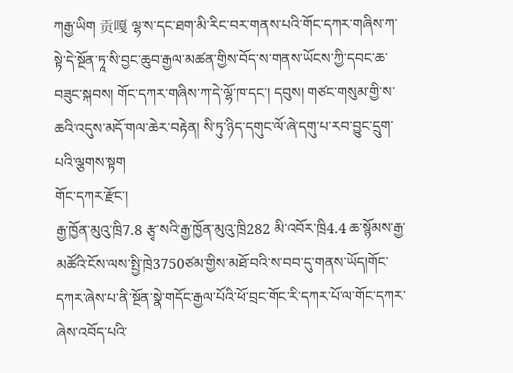ཀརྒྱ་ཡིག 贡嘎 ལྷ་ས་དང་ཐག་མི་རིང་བར་གནས་པའི་གོང་དཀར་གཞིས་ཀ་སྟེ་དེ་སྔོན་ཏཱ་སི་བྱང་ཆུབ་རྒྱལ་མཚན་གྱིས་བོད་ས་གནས་ཡོངས་ཀྱི་དབང་ཆ་བཟུང་སྐབས། གོང་དཀར་གཞིས་ཀ་དེ་ལྷོ་ཁ་དང་། དབུས། གཙང་གསུམ་གྱི་ས་ཆའི་འདུས་མདོ་གལ་ཆེར་བརྟེན། སི་ཏུ་ཉིད་དགུང་ལོ་ཞེ་དགུ་པ་རབ་བྱུང་དྲུག་པའི་ལྕགས་སྟག
གོང་དཀར་རྫོང་།
རྒྱ་ཁྱོན་མུའུ་ཁྲི7.8 རྩྭ་སའི་རྒྱ་ཁྱོན་མུའུ་ཁྲི282 མི་འབོར་ཁྲི4.4 ཆ་སྙོམས་རྒྱ་མཚོའི་ངོས་ལས་སྤྱི་ཁྲེ3750ཙམ་གྱིས་མཐོ་བའི་ས་བབ་དུ་གནས་ཡོད།གོང་དཀར་ཞེས་པ་ནི་སྔོན་སྣེ་གདོང་རྒྱལ་པོའི་ཕོ་བྲང་གོང་རི་དཀར་པོ་ལ་གོང་དཀར་ཞེས་འབོད་པའི་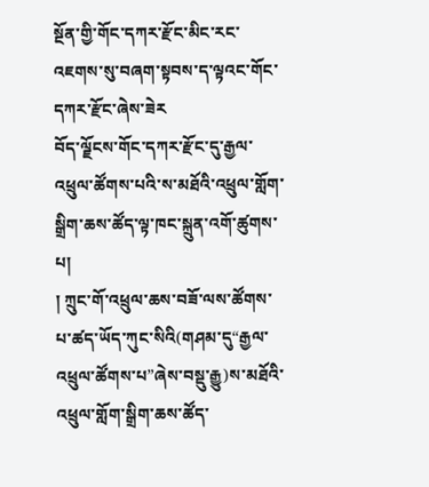སྔོན་གྱི་གོང་དཀར་རྫོང་མིང་རང་འཇགས་སུ་བཞག་སྟབས་ད་ལྟའང་གོང་དཀར་རྫོང་ཞེས་ཟེར
བོད་ལྗོངས་གོང་དཀར་རྫོང་དུ་རྒྱལ་འཕྲུལ་ཚོགས་པའི་ས་མཐོའི་འཕྲུལ་གློག་སྒྲིག་ཆས་ཚོད་ལྟ་ཁང་སྐྲུན་འགོ་ཚུགས་པ།
། ཀྲུང་གོ་འཕྲུལ་ཆས་བཟོ་ལས་ཚོགས་པ་ཚད་ཡོད་ཀུང་སིའི(གཤམ་དུ“རྒྱལ་འཕྲུལ་ཚོགས་པ”ཞེས་བསྡུ་རྒྱུ)ས་མཐོའི་འཕྲུལ་གློག་སྒྲིག་ཆས་ཚོད་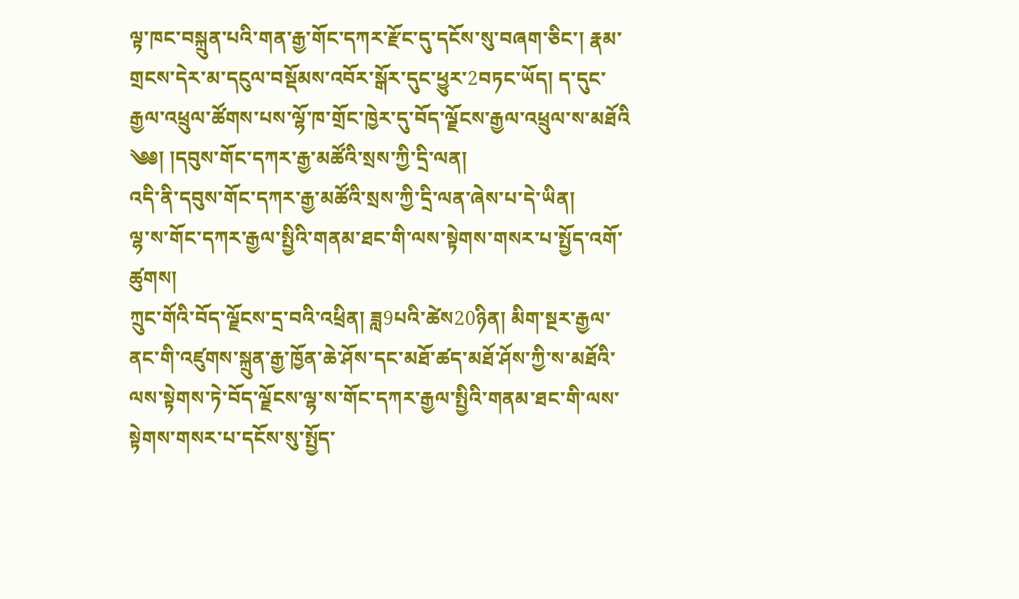ལྟ་ཁང་བསྐྲུན་པའི་གན་རྒྱ་གོང་དཀར་རྫོང་དུ་དངོས་སུ་བཞག་ཅིང་། རྣམ་གྲངས་དེར་མ་དངུལ་བསྡོམས་འབོར་སྒོར་དུང་ཕྱུར་2བཏང་ཡོད། ད་དུང་རྒྱལ་འཕྲུལ་ཚོགས་པས་ལྷོ་ཁ་གྲོང་ཁྱེར་དུ་བོད་ལྗོངས་རྒྱལ་འཕྲུལ་ས་མཐོའི
༄༅། །དབུས་གོང་དཀར་རྒྱ་མཚོའི་སྲས་ཀྱི་དྲི་ལན།
འདི་ནི་དབུས་གོང་དཀར་རྒྱ་མཚོའི་སྲས་ཀྱི་དྲི་ལན་ཞེས་པ་དེ་ཡིན།
ལྷ་ས་གོང་དཀར་རྒྱལ་སྤྱིའི་གནམ་ཐང་གི་ལས་སྟེགས་གསར་པ་སྤྱོད་འགོ་ཚུགས།
ཀྲུང་གོའི་བོད་ལྗོངས་དྲ་བའི་འཕྲིན། ཟླ9པའི་ཚེས20ཉིན། མིག་སྔར་རྒྱལ་ནང་གི་འཛུགས་སྐྲུན་རྒྱ་ཁྱོན་ཆེ་ཤོས་དང་མཐོ་ཚད་མཐོ་ཤོས་ཀྱི་ས་མཐོའི་ལས་སྟེགས་ཏེ་བོད་ལྗོངས་ལྷ་ས་གོང་དཀར་རྒྱལ་སྤྱིའི་གནམ་ཐང་གི་ལས་སྟེགས་གསར་པ་དངོས་སུ་སྤྱོད་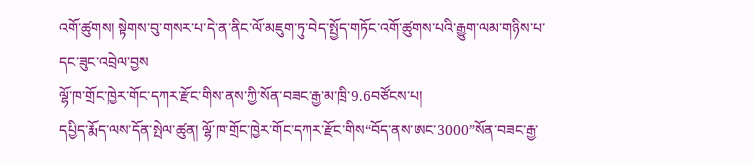འགོ་ཚུགས། སྟེགས་བུ་གསར་པ་དེ་ན་ནིང་ལོ་མཇུག་ཏུ་བེད་སྤྱོད་གཏོང་འགོ་ཚུགས་པའི་རྒྱུག་ལམ་གཉིས་པ་དང་ཟུང་འབྲེལ་བྱས
ལྷོ་ཁ་གྲོང་ཁྱེར་གོང་དཀར་རྫོང་གིས་ནས་ཀྱི་སོན་བཟང་རྒྱ་མ་ཁྲི་9.6བཙོངས་པ།
དཔྱིད་རྨོད་ལས་དོན་སྤེལ་ཚུན། ལྷོ་ཁ་གྲོང་ཁྱེར་གོང་དཀར་རྫོང་གིས“བོད་ནས་ཨང་3000”སོན་བཟང་རྒྱ་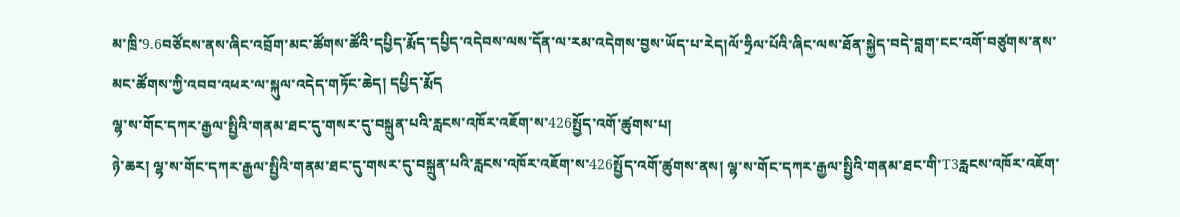མ་ཁྲི་9.6བཙོངས་ནས་ཞིང་འབྲོག་མང་ཚོགས་ཚོའི་དཔྱིད་རྨོད་དཔྱིད་འདེབས་ལས་དོན་ལ་རམ་འདེགས་བྱས་ཡོད་པ་རེད།ལོ་ཧྲིལ་པོའི་ཞིང་ལས་ཐོན་སྐྱེད་བདེ་བླག་ངང་འགོ་བཙུགས་ནས་མང་ཚོགས་ཀྱི་འབབ་འཕར་ལ་སྐུལ་འདེད་གཏོང་ཆེད། དཔྱིད་རྨོད
ལྷ་ས་གོང་དཀར་རྒྱལ་སྤྱིའི་གནམ་ཐང་དུ་གསར་དུ་བསྐྲུན་པའི་རླངས་འཁོར་འཇོག་ས་426སྤྱོད་འགོ་ཚུགས་པ།
ཉེ་ཆར། ལྷ་ས་གོང་དཀར་རྒྱལ་སྤྱིའི་གནམ་ཐང་དུ་གསར་དུ་བསྐྲུན་པའི་རླངས་འཁོར་འཇོག་ས་426སྤྱོད་འགོ་ཚུགས་ནས། ལྷ་ས་གོང་དཀར་རྒྱལ་སྤྱིའི་གནམ་ཐང་གི་T3རླངས་འཁོར་འཇོག་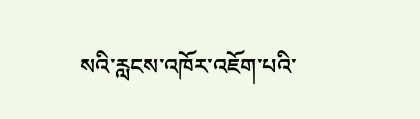སའི་རླངས་འཁོར་འཇོག་པའི་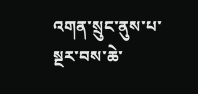འགན་སྲུང་ནུས་པ་སྔར་བས་ཆེ་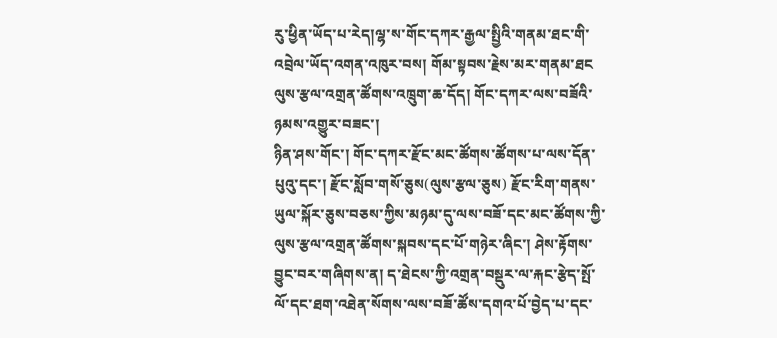རུ་ཕྱིན་ཡོད་པ་རེད།ལྷ་ས་གོང་དཀར་རྒྱལ་སྤྱིའི་གནམ་ཐང་གི་འབྲེལ་ཡོད་འགན་འཁུར་བས། གོམ་སྟབས་རྗེས་མར་གནམ་ཐང
ལུས་རྩལ་འགྲན་ཚོགས་འཁྲུག་ཆ་དོད། གོང་དཀར་ལས་བཟོའི་ཉམས་འགྱུར་བཟང་།
ཉིན་ཤས་གོང་། གོང་དཀར་རྫོང་མང་ཚོགས་ཚོགས་པ་ལས་དོན་པུའུ་དང་། རྫོང་སློབ་གསོ་ཅུས(ལུས་རྩལ་ཅུས) རྫོང་རིག་གནས་ཡུལ་སྐོར་ཅུས་བཅས་ཀྱིས་མཉམ་དུ་ལས་བཟོ་དང་མང་ཚོགས་ཀྱི་ལུས་རྩལ་འགྲན་ཚོགས་སྐབས་དང་པོ་གཉེར་ཞིང་། ཤེས་རྟོགས་བྱུང་བར་གཞིགས་ན། ད་ཐེངས་ཀྱི་འགྲན་བསྡུར་ལ་རྐང་རྩེད་སྤོ་ལོ་དང་ཐག་འཐེན་སོགས་ལས་བཟོ་ཚོས་དགའ་པོ་བྱེད་པ་དང་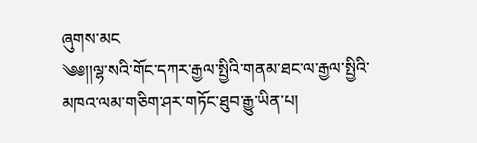ཞུགས་མང
༄༅།།ལྷ་སའི་གོང་དཀར་རྒྱལ་སྤྱིའི་གནམ་ཐང་ལ་རྒྱལ་སྤྱིའི་མཁའ་ལམ་གཅིག་ཤར་གཏོང་ཐུབ་རྒྱུ་ཡིན་པ།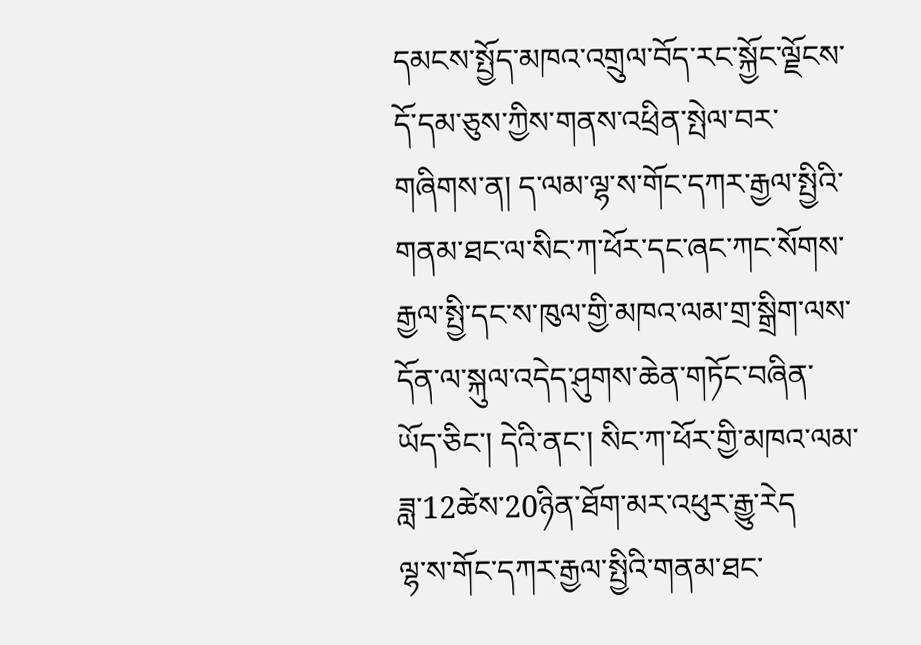དམངས་སྤྱོད་མཁའ་འགྲུལ་བོད་རང་སྐྱོང་ལྗོངས་དོ་དམ་ཅུས་ཀྱིས་གནས་འཕྲིན་སྤེལ་བར་གཞིགས་ན། ད་ལམ་ལྷ་ས་གོང་དཀར་རྒྱལ་སྤྱིའི་གནམ་ཐང་ལ་སིང་ཀ་ཕོར་དང་ཞང་ཀང་སོགས་རྒྱལ་སྤྱི་དང་ས་ཁུལ་གྱི་མཁའ་ལམ་གྲ་སྒྲིག་ལས་དོན་ལ་སྐུལ་འདེད་ཤུགས་ཆེན་གཏོང་བཞིན་ཡོད་ཅིང་། དེའི་ནང་། སིང་ཀ་ཕོར་གྱི་མཁའ་ལམ་ཟླ་12ཚེས་20ཉིན་ཐོག་མར་འཕུར་རྒྱུ་རེད
ལྷ་ས་གོང་དཀར་རྒྱལ་སྤྱིའི་གནམ་ཐང་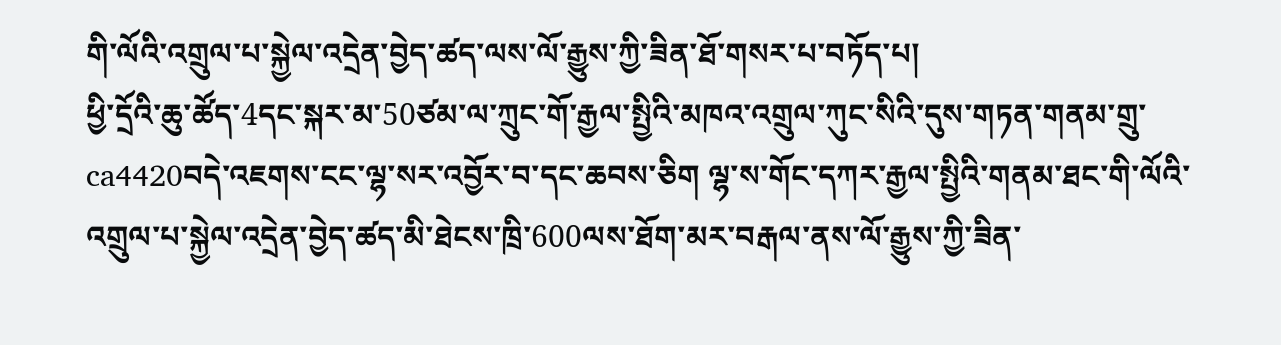གི་ལོའི་འགྲུལ་པ་སྐྱེལ་འདྲེན་བྱེད་ཚད་ལས་ལོ་རྒྱུས་ཀྱི་ཟིན་ཐོ་གསར་པ་བཏོད་པ།
ཕྱི་དྲོའི་ཆུ་ཚོད་4དང་སྐར་མ་50ཙམ་ལ་ཀྲུང་གོ་རྒྱལ་སྤྱིའི་མཁའ་འགྲུལ་ཀུང་སིའི་དུས་གཏན་གནམ་གྲུ་ca4420བདེ་འཇགས་ངང་ལྷ་སར་འབྱོར་བ་དང་ཆབས་ཅིག ལྷ་ས་གོང་དཀར་རྒྱལ་སྤྱིའི་གནམ་ཐང་གི་ལོའི་འགྲུལ་པ་སྐྱེལ་འདྲེན་བྱེད་ཚད་མི་ཐེངས་ཁྲི་600ལས་ཐོག་མར་བརྒལ་ནས་ལོ་རྒྱུས་ཀྱི་ཟིན་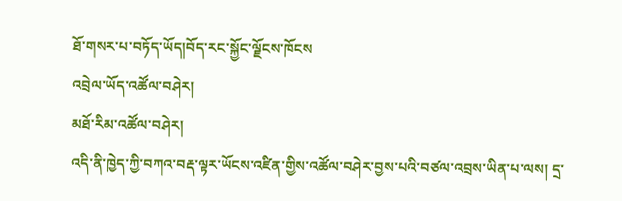ཐོ་གསར་པ་བཏོད་ཡོད།བོད་རང་སྐྱོང་ལྗོངས་ཁོངས
འབྲེལ་ཡོད་འཚོལ་བཤེར།
མཐོ་རིམ་འཚོལ་བཤེར།
འདི་ནི་ཁྱེད་ཀྱི་བཀའ་བརྡ་ལྟར་ཡོངས་འཛིན་གྱིས་འཚོལ་བཤེར་བྱས་པའི་བཙལ་འབྲས་ཡིན་པ་ལས། དྲ་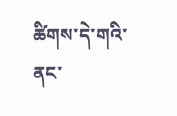ཚིགས་དེ་གའི་ནང་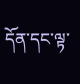དོན་དང་ལྟ་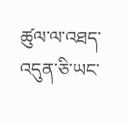ཚུལ་ལ་འཐད་འདུན་ཅི་ཡང་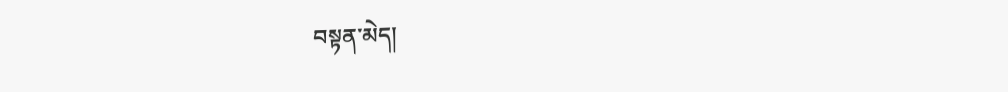བསྟན་མེད།